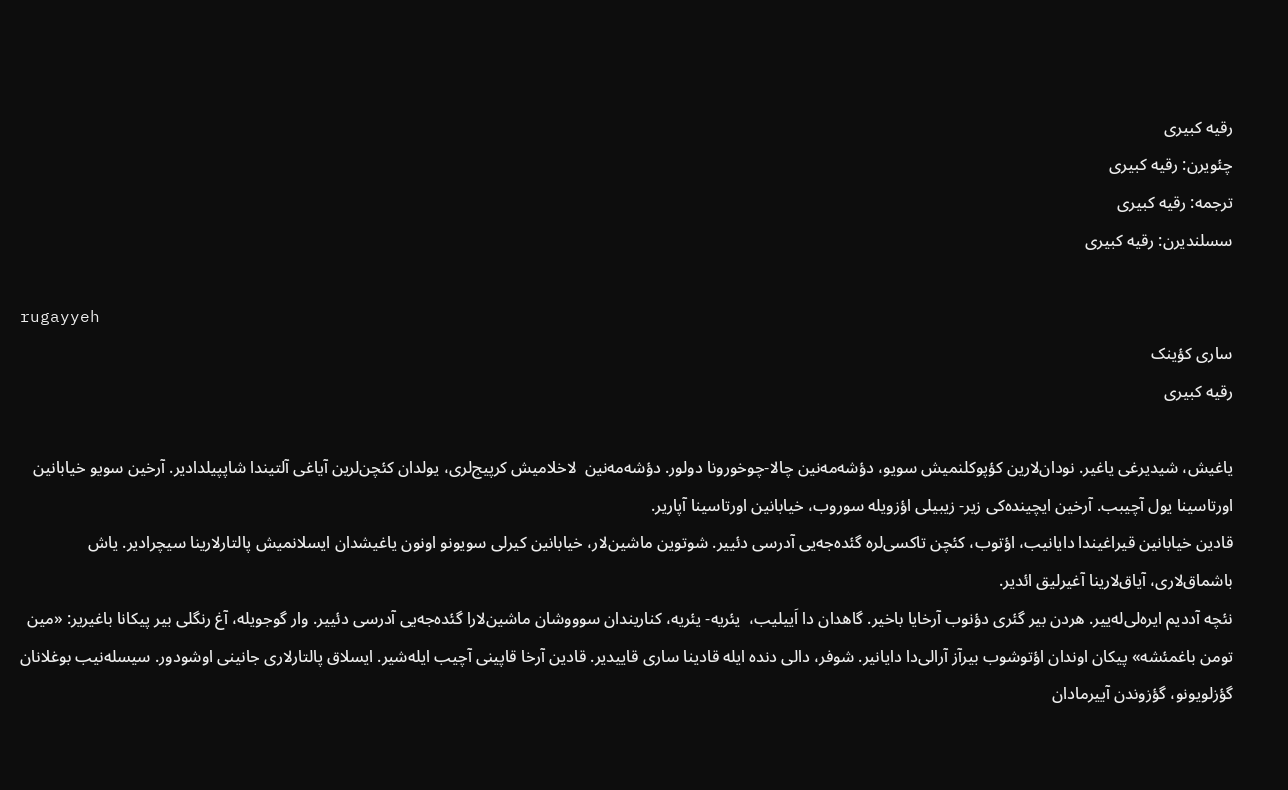رقیه کبیری
چئویرن: رقیه کبیری
ترجمه: رقیه کبیری
سسلندیرن: رقیه کبیری

rugayyeh
ساری کؤینک
رقیه کبیری

یاغیش، شیدیرغی یاغیر. نودان‌لارین کؤپوکلنمیش سویو، دؤشه‌مه‌نین چالا-چوخورونا دولور. دؤشه‌مه‌نین  لاخلامیش کرپیج‌لری، یولدان کئچن‌لرین آیاغی آلتیندا شاپپیلدادیر. آرخین سویو خیابانین اورتاسینا یول آچیبب. آرخین ایچینده‌کی زیر- زیبیلی اؤزویله سوروب، خیابانین اورتاسینا آپاریر.
قادین خیابانین قیراغیندا دایانیب، اؤتوب، کئچن تاکسی‌لره گئده‌جه‌یی آدرسی دئییر. شوتوین ماشین‌لار، خیابانین کیرلی سویونو اونون یاغیشدان ایسلانمیش پالتارلارینا سیچرادیر. یاش باشماق‌لاری، آیاق‌لارینا آغیرلیق ائدیر.
نئچه آددیم ایره‌لی‌له‌ییر. هردن بیر گئری دؤنوب آرخایا باخیر. گاهدان دا اَییلیب،  یئریه- یئریه، کناریندان سوووشان ماشین‌لارا گئده‌جه‌یی آدرسی دئییر. وار گوجویله، آغ رنگلی بیر پیکانا باغیریر: «مین تومن باغمئشه» پیکان اوندان اؤتوشوب بیرآز آرالی‌دا دایانیر. شوفر، دالی دنده ‌ایله قادینا ساری قاییدیر. قادین آرخا قاپینی آچیب ایله‌شیر. ایسلاق پالتارلاری جانینی اوشودور. سیسله‌نیب بوغلانان گؤزلویونو، گؤزوندن آییرمادان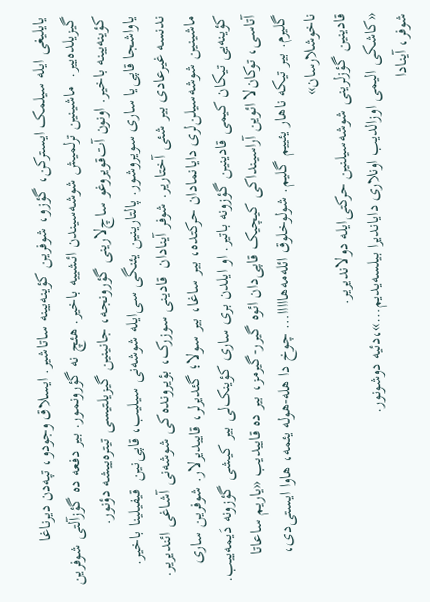یایلیغی ایله سیلمک ایسترکن، گؤزو، شوفرین کؤینه‌یینه ساتاشیر. ایسلاق وجودو، تپه‌دن دیرناغا گیزیلده‌ییر.  ماشینین ترلمیش شوشه‌سیندن ائشییه باخیر. هئچ نه گؤرونمور. بیر دفعه ده گؤزآلتی شوفرین کؤینه‌یینه باخیر. اونون آت‌قویروغو ساچ‌لارینی گؤرونجه، جانینین گیزیلتیسی تیتره‌ییشه دؤنور.
یاواشجا قاپی‌یا ساری سویروشور. پالتارینین یئنگی سی‌ایله شوشه‌نی سیلیب، قاپی‌نین  قیفیلینا باخیر. ندنسه غیرعادی بیر شئی آختاریر. شوفر آینادان  قادینی سوزرک، بؤیرونده‌کی شوشه‌نی آشاغی ائندیریر.
ماشینین شوشه‌سیلن‌لری دایانمادان حرکتده‌، بیر ساغا، بیر سولا؛ گئدیرلر، قاییدیرلار. شوفرین ساری کؤینه‌یی‌ تیکان کیمی قادینین گؤزونه باتیر. او ایلدن بری ساری کؤینک‌لی بیر کیشی گؤزونه دَیمه‌ییب.
آتاسی، توکان‌لا ائوین آراسینداکی کیچیک قاپی‌دان ائوه گیرر-گیرمز، بیر ده قاییدیب «یاریم ساعاتا گلیرم. بیر تیکه ناهار یئییم گلیم. شولوخلوق ائله‌مه‌هااااا… چوخ دا هله-هوله یئمه، هاوا ایستی‌دی، ناخوشلارسان»
قادینین گؤزلرینی شوشه‌سیلنین حرکتی‌ایله دولاندیریر.
«کاشکی الیمی اوزالدیب اونلاری دایاندیرا بیلسه‌یدیم…»،دئیه دوشونور.
شوفر، آینادا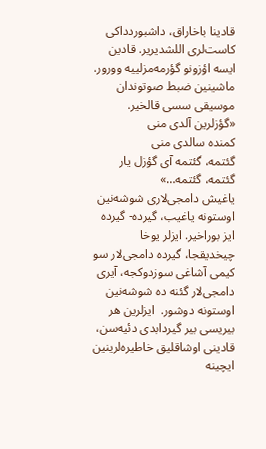قادینا باخاراق، داشبوردداکی کاست‌لری اللشدیریر. قادین ایسه اؤزونو گؤرمه‌مزلییه وورور. ماشینین ضبط صوتوندان موسیقی سسی قالخیر.
«گؤزلرین آلدی منی
کمنده سالدی منی
گئتمه، گئتمه آی گؤزل یار
گئتمه، گئتمه…»
یاغیش دامجی‌لاری شوشه‌نین اوستونه یاغیب، گیرده- گیرده ایز بوراخیر. ایزلر یوخا چیخدیقجا، گیرده دامجی‌لار سو کیمی آشاغی سوزدوکجه، آیری دامجی‌لار گئنه ده شوشه‌نین اوستونه دوشور.  ایزلرین هر بیریسی بیر گیردابدی دئیه‌سن، قادینی اوشاقلیق خاطیره‌لرینین ایچینه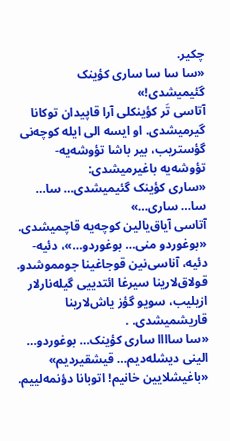چکیر.
«سا سا سا ساری کؤینک گئیمیشدی!»
آتاسی تَر کؤینکلی‌ آرا قاپیدان توکانا گیرمیشدی. او ایسه الی ایله کوچه‌نی گؤستریب، بیر باشا تؤوشه‌‌یه- تؤوشه‌یه باغیرمیشدی:
«ساری کؤینک گئیمیشدی… سا… سا… ساری…»
آتاسی آیاق‌یالین کوچه‌یه قاچمیشدی.
«بوغوردو منی… بوغوردو…»، دئیه-دئیه، آناسی‌نین قوجاغینا جومموشدو. قولاق‌لارینا سیرغا ائتدییی گیله‌نارلار ازیلیب، سویو گؤز یاش‌لارینا قاریشمیشدی. .
«سا ساااا ساری کؤینک… بوغوردو… الینی دیشله‌دیم… قیشقیردیم»
«باغیشلایین خانیم! اتوبانا دؤنمه‌لییم.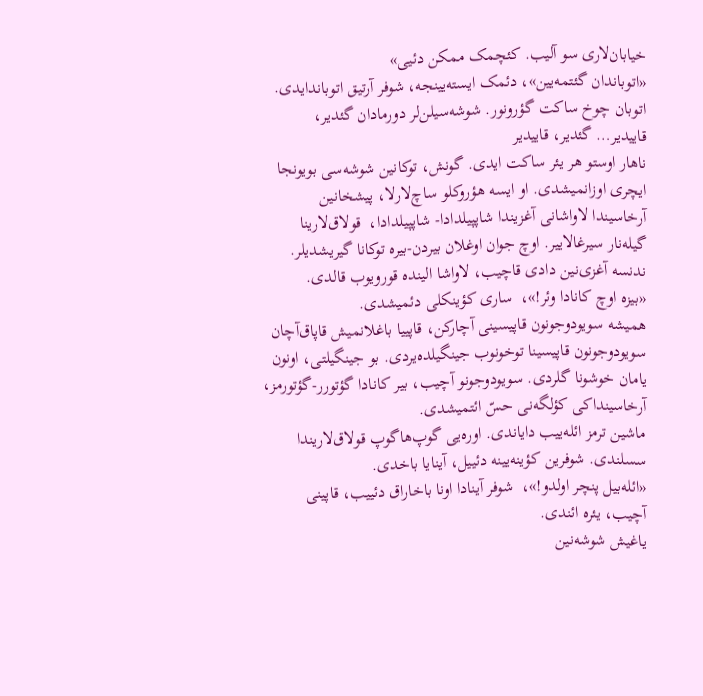خیابان‌لاری سو آلیب. کئچمک ممکن دئیی»
«اتوباندان گئتمه‌یین»، دئمک ایسته‌یینجه، شوفر آرتیق اتوباندایدی. اتوبان چوخ ساکت گؤرونور. شوشه‌سیلن‌لر دورمادان گئدیر، قاییدیر… گئدیر، قاییدیر
ناهار اوستو هر یئر ساکت ایدی. گونش، توکانین شوشه‌سی بویونجا ایچری اوزانمیشدی. او ایسه هؤروکلو ساچ‌لارلا، پیشخانین آرخاسیندا لاواشانی آغزیندا شاپپیلدادا- شاپپیلدادا،  قولاق‌لارینا گیله‌نار سیرغالاییر. اوچ جوان اوغلان بیردن-بیره توکانا گیریشدیلر. ندنسه آغزی‌نین دادی قاچیب، لاواشا الینده قورویوب قالدی.
«بیزه اوچ کانادا وئر!»،  ساری کؤینکلی دئمیشدی.
همیشه سویودوجونون قاپیسینی آچارکن، قاپییا باغلانمیش قاپاق‌آچان سویودوجونون قاپیسینا توخونوب جینگیلده‌یردی. بو جینگیلتی، اونون یامان خوشونا گلردی. سویودوجونو آچیب، بیر کانادا گؤتورر-گؤتورمز، آرخاسینداکی کؤلگه‌نی حسّ ائتمیشدی.
ماشین ترمز ائله‌ییب دایاندی. اوره‌یی گوپ‌ها‌گوپ قولاق‌لاریندا سسلندی. شوفرین کؤینه‌یینه دئییل، آینایا باخدی.
«ائله‌بیل پنچر اولدو!»،  شوفر آینادا اونا باخاراق دئییب، قاپینی آچیب، یئره ائندی.
یاغیش شوشه‌نین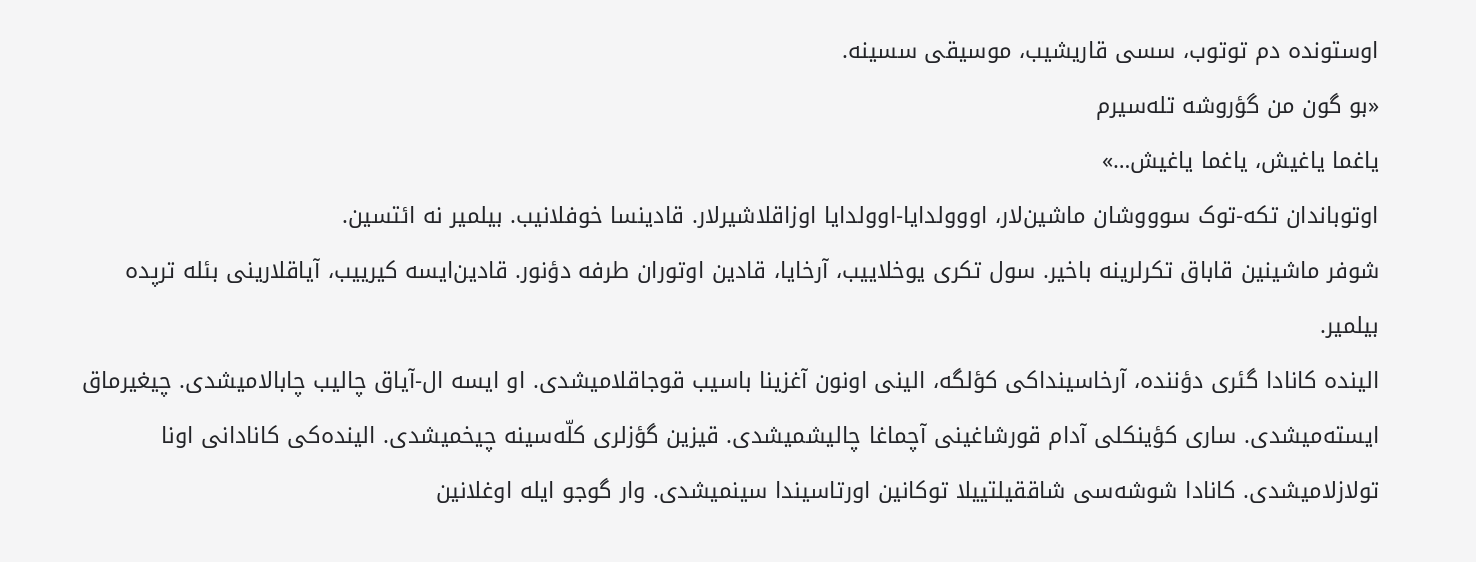اوستونده دم توتوب، سسی قاریشیب، موسیقی سسینه.
«بو گون من گؤروشه تله‌سیرم
یاغما یاغیش، یاغما یاغیش…»
اوتوباندان تکه-توک سوووشان ماشین‌لار، اووولدایا-اوولدایا اوزاقلاشیرلار. قادینسا خوفلانیب. بیلمیر نه ائتسین.
شوفر ماشینین قاباق تکرلرینه باخیر. سول تکری یوخلاییب، آرخایا، قادین اوتوران طرفه دؤنور. قادین‌ایسه کیرییب، آیاقلارینی بئله ترپده‌ بیلمیر.
الینده کانادا گئری دؤننده، آرخاسینداکی کؤلگه، الینی اونون آغزینا باسیب قوجاقلامیشدی. او ایسه ال-آیاق چالیب چابالامیشدی. چیغیرماق ایسته‌میشدی. ساری کؤینکلی آدام قورشاغینی آچماغا چالیشمیشدی. قیزین گؤزلری کلّه‌سینه چیخمیشدی. الینده‌کی کانادانی اونا تولازلامیشدی. کانادا شوشه‌سی شاققیلتییلا توکانین اورتاسیندا سینمیشدی. وار گوجو ایله اوغلانین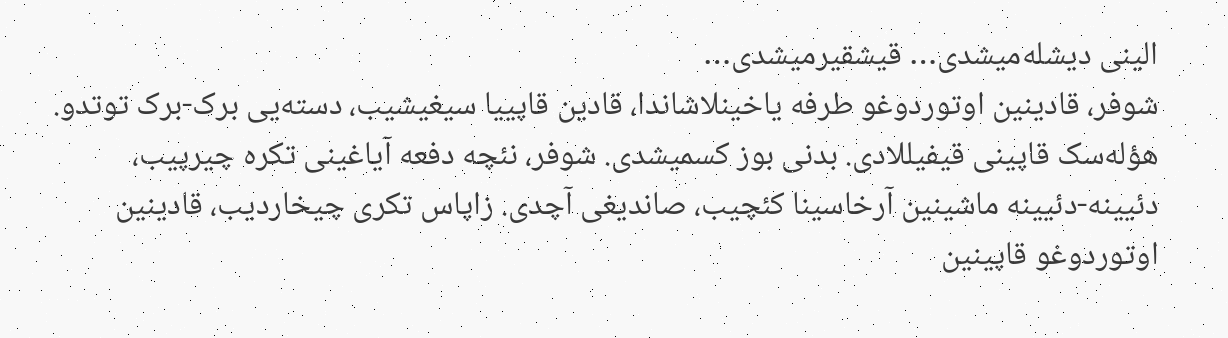الینی دیشله‌میشدی… قیشقیرمیشدی…
شوفر، قادینین اوتوردوغو طرفه یاخینلاشاندا، قادین قاپییا سیغیشیب، دسته‌یی برک-برک توتدو. هؤله‌سک قاپینی قیفیللادی. بدنی بوز کسمیشدی. شوفر،‌ نئچه دفعه آیاغینی تکره چیرپیب، دئیینه-دئیینه ماشینین آرخاسینا کئچیب، صاندیغی آچدی. زاپاس تکری چیخاردیب، قادینین اوتوردوغو قاپینین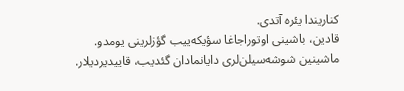کناریندا یئره آتدی.
قادین، باشینی اوتوراجاغا سؤیکه‌ییب گؤزلرینی یومدو. ماشینین شوشه‌سیلن‌لری دایانمادان گئدیب، قاییدیردیلار.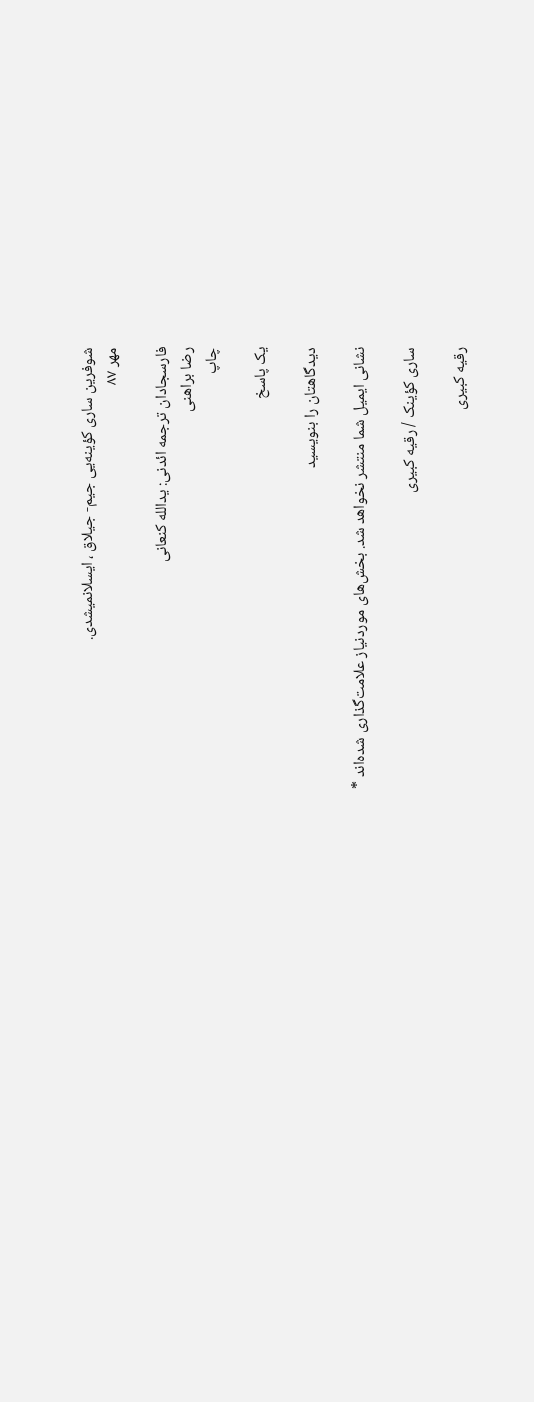شوفرین ساری کؤینه‌یی جیم- جیلاق ، ایسلانمیشدی.
مهر ۸۷

فارسجادان ترجمه ائدنی: یدالله کنعانی
رضا براهنی
چاپ

یک پاسخ

دیدگاهتان را بنویسید

نشانی ایمیل شما منتشر نخواهد شد. بخش‌های موردنیاز علامت‌گذاری شده‌اند *

ساری کؤینک / رقیه کبیری

رقیه کبیری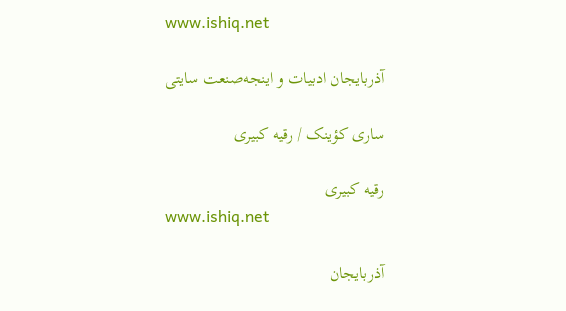www.ishiq.net

آذربایجان ادبیات و اینجه‌صنعت سایتی

ساری کؤینک / رقیه کبیری

رقیه کبیری
www.ishiq.net

آذربایجان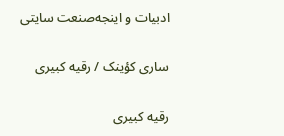ادبیات و اینجه‌صنعت سایتی

ساری کؤینک / رقیه کبیری

رقیه کبیری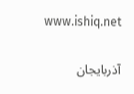www.ishiq.net

آذربایجان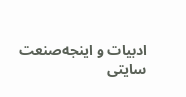ادبیات و اینجه‌صنعت سایتی